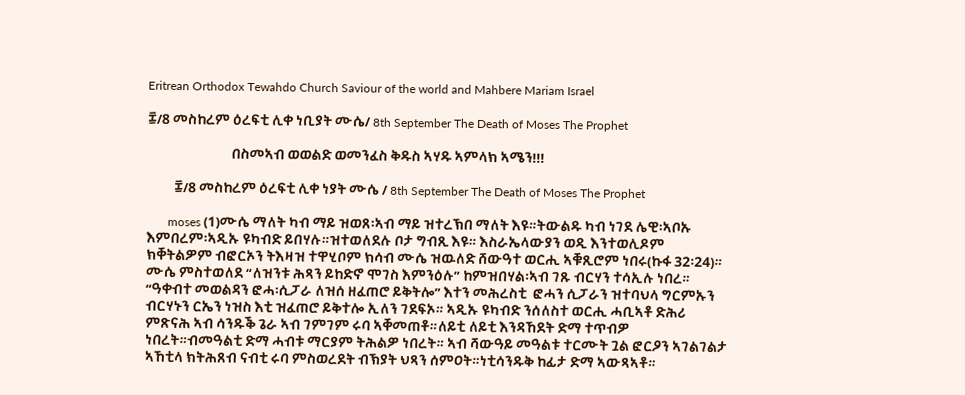Eritrean Orthodox Tewahdo Church Saviour of the world and Mahbere Mariam Israel

፰/8 መስከረም ዕረፍቲ ሊቀ ነቢያት ሙሴ/ 8th September The Death of Moses The Prophet

                            በስመኣብ ወወልድ ወመንፈስ ቅዱስ ኣሃዱ ኣምላክ ኣሜን!!!

         ፰/8 መስከረም ዕረፍቲ ሊቀ ነያት ሙሴ / 8th September The Death of Moses The Prophet

       moses (1)ሙሴ ማለት ካብ ማይ ዝወጸ፡ኣብ ማይ ዝተረኽበ ማለት እዩ።ትውልዱ ካብ ነገደ ሌዊ፡ኣቦኡ እምበረም፡ኣዲኡ ዩካብድ ይበሃሉ።ዝተወለደሉ ቦታ ግብጺ እዩ። እስራኤላውያን ወዲ እንተወሊዶም ክቐትልዎም ብፎርኦን ትእዛዝ ተዋሂቦም ክሳብ ሙሴ ዝዉለድ ሸውዓተ ወርሒ ኣቑጺሮም ነበሩ(ኩፋ 32፡24)። ሙሴ ምስተወለደ “ለዝንቱ ሕጻን ይከድኖ ሞገስ እምንዕሉ” ከምዝበሃል፡ኣብ ገጹ ብርሃን ተሳኢሉ ነበረ። “ዓቀብተ መወልዳን ፎሓ፡ሲፓራ ለዝሰ ዘፈጠሮ ይቅትሎ” እተን መሕረስቲ  ፎሓን ሲፓራን ዝተባህላ ግርምኡን ብርሃኑን ርኤን ነዝስ እቲ ዝፈጠሮ ይቅተሎ ኢለን ገደፍኦ። ኣዲኡ ዩካብድ ንሰለስተ ወርሒ ሓቢኣቶ ድሕሪ ምጽናሕ ኣብ ሳንዱቕ ጌራ ኣብ ገምገም ሩባ ኣቐመጠቶ።ለይቲ ለይቲ እንዳኸደት ድማ ተጥብዎ ነበረት።ብመዓልቲ ድማ ሓብቱ ማርያም ትሕልዎ ነበረት። ኣብ ሻውዓይ መዓልቱ ተርሙት ጓል ፎርዖን ኣገልገልታ ኣኸቲላ ክትሕጸብ ናብቲ ሩባ ምስወረደት ብኽያት ህጻን ሰምዐት።ነቲሳንዱቅ ከፊታ ድማ ኣውጻኣቶ።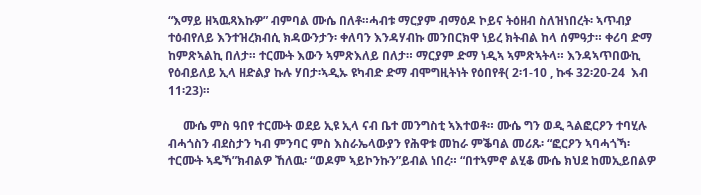“እማይ ዘኣዉጻእኩዎ” ብምባል ሙሴ በለቶ።ሓብቱ ማርያም ብማዕዶ ኮይና ትዕዘብ ስለዝነበረት፡ ኣጥብያ ተዕብየለይ እንተዝረክብሲ ክዳውንታን፡ ቀለባን እንዳሃብኩ መንበርክዋ ነይረ ክትብል ከላ ሰምዓታ። ቀሪባ ድማ ከምጽኣልኪ በለታ። ተርሙት እውን ኣምጽእለይ በለታ። ማርያም ድማ ነዲኣ ኣምጽኣትላ። እንዳኣጥበውኪ የዕብይለይ ኢላ ዘድልያ ኩሉ ሃበታ፡ኣዲኡ ዩካብድ ድማ ብሞግዚትነት የዕበየቶ( 2፡1-10 , ኩፋ 32፡20-24  እብ 11፡23)።

     ሙሴ ምስ ዓበየ ተርሙት ወደይ ኢዩ ኢላ ናብ ቤተ መንግስቲ ኣእተወቶ። ሙሴ ግን ወዲ ጓልፎርዖን ተባሂሉ ብሓጎስን ብደስታን ካብ ምንባር ምስ እስራኤላውያን የሕዋቱ መከራ ምቕባል መሪጹ፡ “ፎርዖን ኣባሓጎኻ፡ተርሙት ኣዴኻ”ክብልዎ ኸለዉ፡ “ወዶም ኣይኮንኩን”ይብል ነበረ። “በተኣምኖ ልሂቆ ሙሴ ክህደ ከመኢይበልዎ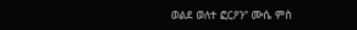ወልደ ወለተ ፎርዖን” ሙሴ ምስ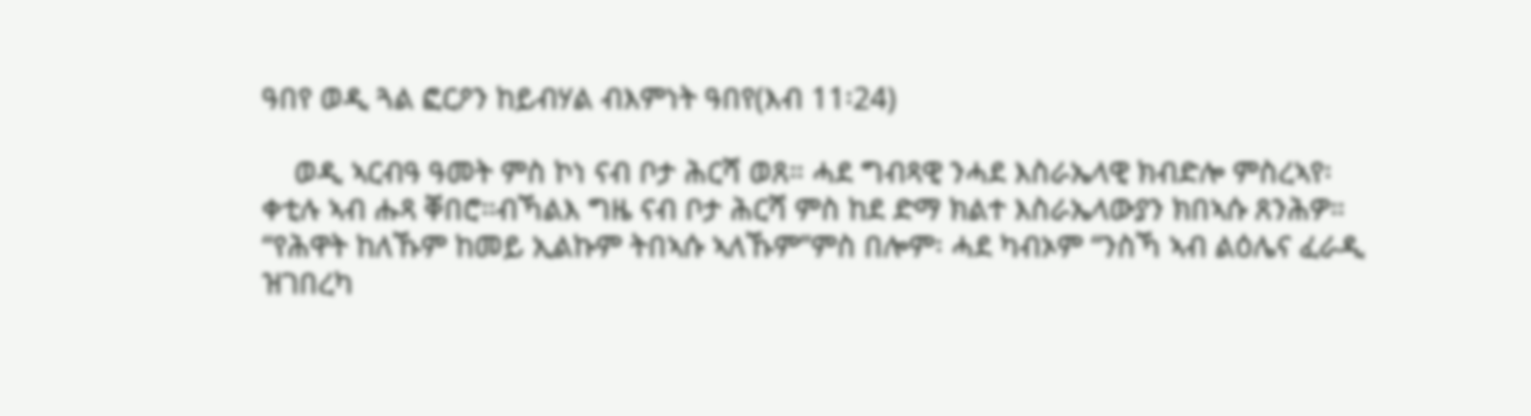ዓበየ ወዲ ጓል ፎርዖን ከይብሃል ብእምነት ዓበየ(እብ 11፡24)

    ወዲ ኣርብዓ ዓመት ምስ ኮነ ናብ ቦታ ሕርሻ ወጸ። ሓደ ግብጻዊ ንሓደ እስራኤላዊ ክብድሎ ምስረኣየ፡ቀቲሉ ኣብ ሑጻ ቐበሮ።ብኻልእ ግዜ ናብ ቦታ ሕርሻ ምስ ከደ ድማ ክልተ እስራኤላውያን ክበኣሱ ጸንሕዎ። “የሕዋት ከለኹም ከመይ ኢልኩም ትበኣሱ ኣለኹም”ምስ በሎም፡ ሓደ ካብኦም “ንስኻ ኣብ ልዕሌና ፈራዲ ዝገበረካ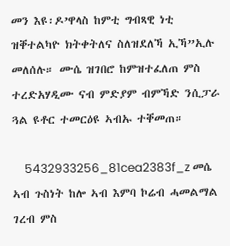መን እዩ፡ዶ’ዋላስ ከምቲ ግብጻዊ ነቲ ዝቐተልካዮ ክትቀትለና ስለዝደለኻ ኢኻ”ኢሉ መለሰሉ። ሙሴ ዝገበሮ ከምዝተፈለጠ ምስ ተረድአሃዲሙ ናብ ምድያም ብምኻድ ንሲፓራ ጓል ዩቶር ተመርዕዩ ኣብኡ ተቐመጠ።

    5432933256_81cea2383f_z መሴ ኣብ ጉስነት ከሎ ኣብ እምባ ኮሬብ ሓመልማል ገረብ ምስ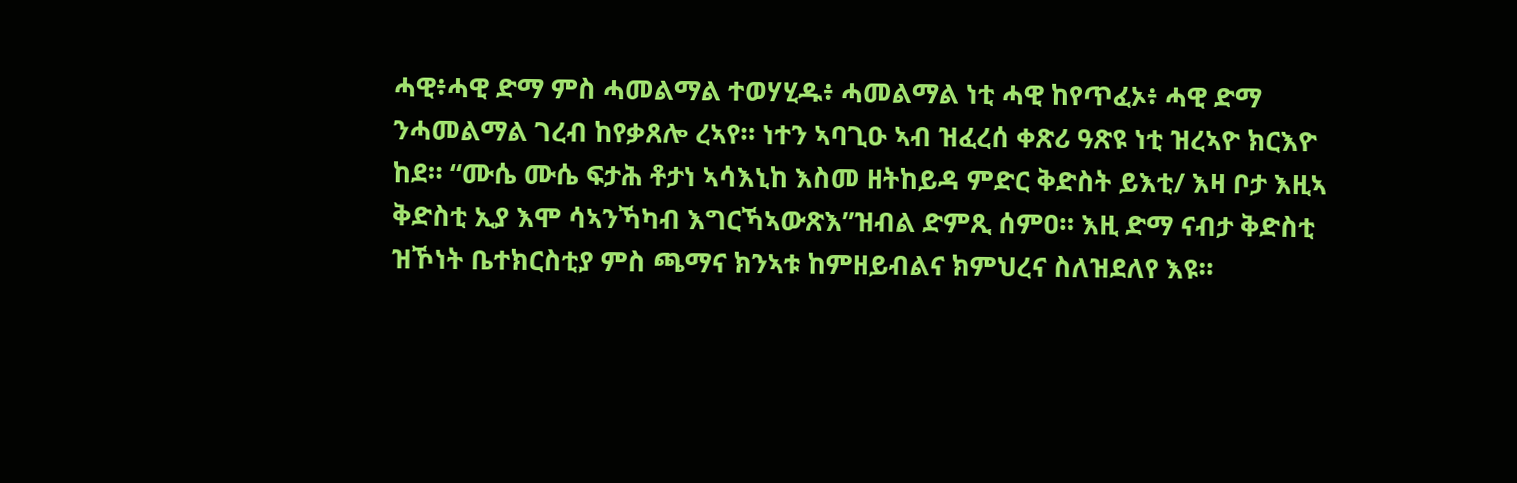ሓዊ፥ሓዊ ድማ ምስ ሓመልማል ተወሃሂዱ፥ ሓመልማል ነቲ ሓዊ ከየጥፈኦ፥ ሓዊ ድማ ንሓመልማል ገረብ ከየቃጸሎ ረኣየ። ነተን ኣባጊዑ ኣብ ዝፈረሰ ቀጽሪ ዓጽዩ ነቲ ዝረኣዮ ክርእዮ ከደ። “ሙሴ ሙሴ ፍታሕ ቶታነ ኣሳእኒከ እስመ ዘትከይዳ ምድር ቅድስት ይእቲ/ እዛ ቦታ እዚኣ ቅድስቲ ኢያ እሞ ሳኣንኻካብ እግርኻኣውጽእ”ዝብል ድምጺ ሰምዐ። እዚ ድማ ናብታ ቅድስቲ ዝኾነት ቤተክርስቲያ ምስ ጫማና ክንኣቱ ከምዘይብልና ክምህረና ስለዝደለየ እዩ።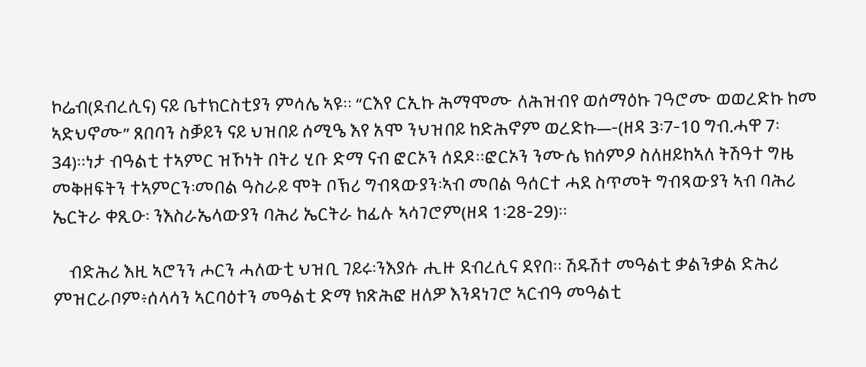ኮሬብ(ደብረሲና) ናይ ቤተክርስቲያን ምሳሌ ኣዩ። “ርእየ ርኢኩ ሕማሞሙ ለሕዝብየ ወሰማዕኩ ገዓሮሙ ወወረድኩ ከመ ኣድህኖሙ” ጸበባን ስቓይን ናይ ህዝበይ ሰሚዔ እየ አሞ ንህዝበይ ከድሕኖም ወረድኩ—-(ዘዳ 3፡7-10 ግብ.ሓዋ 7፡34)።ነታ ብዓልቲ ተኣምር ዝኾነት በትሪ ሂቡ ድማ ናብ ፎርኦን ሰደዶ።ፎርኦን ንሙሴ ክሰምዖ ስለዘይከኣለ ትሽዓተ ግዜ መቅዘፍትን ተኣምርን፡መበል ዓስራይ ሞት ቦኽሪ ግብጻውያን፡ኣብ መበል ዓሰርተ ሓደ ስጥመት ግብጻውያን ኣብ ባሕሪ ኤርትራ ቀጺዑ፡ ንእስራኤላውያን ባሕሪ ኤርትራ ከፊሉ ኣሳገሮም(ዘዳ 1፡28-29)።

    ብድሕሪ እዚ ኣሮንን ሖርን ሓለውቲ ህዝቢ ገይሩ፡ንእያሱ ሒዙ ደብረሲና ደየበ። ሽዱሽተ መዓልቲ ቃልንቃል ድሕሪ ምዝርራቦም፥ሰላሳን ኣርባዕተን መዓልቲ ድማ ክጽሕፎ ዘለዎ እንዳነገሮ ኣርብዓ መዓልቲ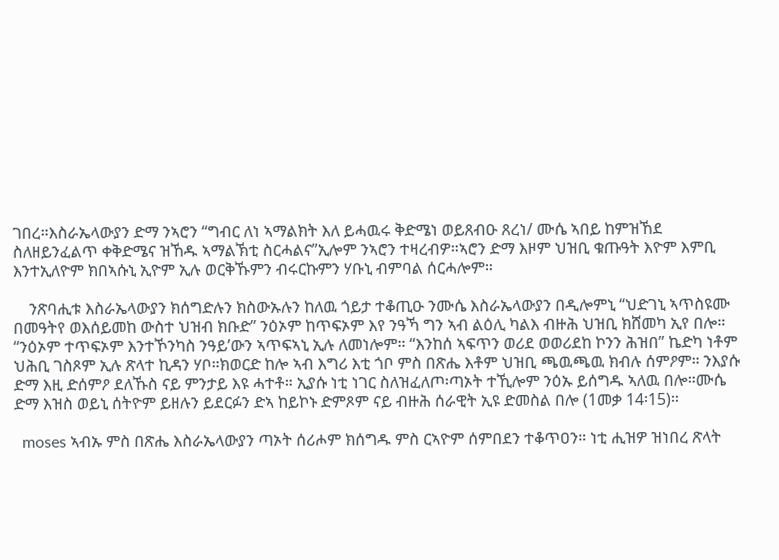ገበረ።እስራኤላውያን ድማ ንኣሮን “ግብር ለነ ኣማልክት እለ ይሓዉሩ ቅድሜነ ወይጸብዑ ጸረነ/ ሙሴ ኣበይ ከምዝኸደ ስለዘይንፈልጥ ቀቅድሜና ዝኸዱ ኣማልኽቲ ስርሓልና”ኢሎም ንኣሮን ተዛረብዎ።ኣሮን ድማ እዞም ህዝቢ ቁጡዓት እዮም እምቢ እንተኢለዮም ክበኣሱኒ ኢዮም ኢሉ ወርቅኹምን ብሩርኩምን ሃቡኒ ብምባል ሰርሓሎም።

    ንጽባሒቱ እስራኤላውያን ክሰግድሉን ክስውኡሉን ከለዉ ጎይታ ተቆጢዑ ንሙሴ እስራኤላውያን በዲሎምኒ “ህድገኒ ኣጥስዩሙ በመዓትየ ወእሰይመከ ውስተ ህዝብ ክቡድ” ንዕኦም ከጥፍኦም እየ ንዓኻ ግን ኣብ ልዕሊ ካልእ ብዙሕ ህዝቢ ክሸመካ ኢየ በሎ። “ንዕኦም ተጥፍኦም እንተኾንካስ ንዓይ’ውን ኣጥፍኣኒ ኢሉ ለመነሎም። “እንከሰ ኣፍጥን ወሪደ ወወሪደከ ኮንን ሕዝበ” ኬድካ ነቶም ህሕቢ ገስጾም ኢሉ ጽላተ ኪዳን ሃቦ።ክወርድ ከሎ ኣብ እግሪ እቲ ጎቦ ምስ በጽሔ እቶም ህዝቢ ጫዉጫዉ ክብሉ ሰምዖም። ንእያሱ ድማ እዚ ድሰምዖ ደለኹስ ናይ ምንታይ እዩ ሓተቶ። ኢያሱ ነቲ ነገር ስለዝፈለጦ፡ጣኦት ተኺሎም ንዕኡ ይሰግዱ ኣለዉ በሎ።ሙሴ ድማ እዝስ ወይኒ ሰትዮም ይዘሉን ይደርፉን ድኣ ከይኮኑ ድምጾም ናይ ብዙሕ ሰራዊት ኢዩ ድመስል በሎ (1መቃ 14፡15)።

  moses ኣብኡ ምስ በጽሔ እስራኤላውያን ጣኦት ሰሪሖም ክሰግዱ ምስ ርኣዮም ሰምበደን ተቆጥዐን። ነቲ ሒዝዎ ዝነበረ ጽላት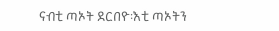ናብቲ ጣኦት ደርበዮ፡እቲ ጣኦትን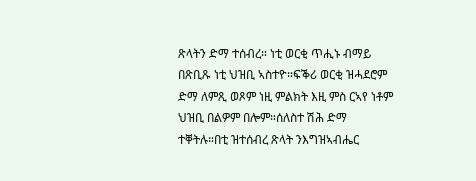ጽላትን ድማ ተሰብረ። ነቲ ወርቂ ጥሒኑ ብማይ በጽቢጹ ነቲ ህዝቢ ኣስተዮ።ፍቕሪ ወርቂ ዝሓደሮም ድማ ለምጺ ወጾም ነዚ ምልክት እዚ ምስ ርኣየ ነቶም ህዝቢ በልዎም በሎም።ሰለስተ ሽሕ ድማ ተቐትሉ።በቲ ዝተሰብረ ጽላት ንእግዝኣብሔር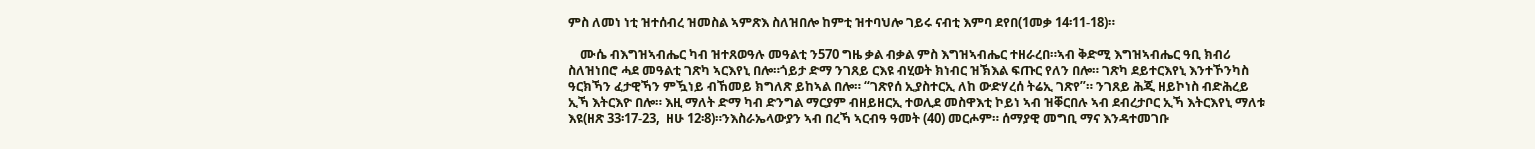ምስ ለመነ ነቲ ዝተሰብረ ዝመስል ኣምጽእ ስለዝበሎ ከምቲ ዝተባህሎ ገይሩ ናብቲ እምባ ደየበ(1መቃ 14፡11-18)።

    ሙሴ ብእግዝኣብሔር ካብ ዝተጸወዓሉ መዓልቲ ን570 ግዜ ቃል ብቃል ምስ እግዝኣብሔር ተዘራረበ።ኣብ ቅድሚ እግዝኣብሔር ዓቢ ክብሪ ስለዝነበሮ ሓደ መዓልቲ ገጽካ ኣርእየኒ በሎ።ጎይታ ድማ ንገጸይ ርእዩ ብሂወት ክነብር ዝኽእል ፍጡር የለን በሎ። ገጽካ ደይተርእየኒ እንተኾንካስ ዓርክኻን ፈታዊኻን ምዃነይ ብኸመይ ክግለጽ ይከኣል በሎ። “ገጽየሰ ኢያስተርኢ ለከ ውድሃረሰ ትሬኢ ገጽየ”። ንገጸይ ሕጂ ዘይኮነስ ብድሕረይ ኢኻ እትርእዮ በሎ። እዚ ማለት ድማ ካብ ድንግል ማርያም ብዘይዘርኢ ተወሊደ መስዋእቲ ኮይነ ኣብ ዝቐርበሉ ኣብ ደብረታቦር ኢኻ እትርእየኒ ማለቱ እዩ(ዘጽ 33፡17-23,  ዘሁ 12፡8)።ንእስራኤላውያን ኣብ በረኻ ኣርብዓ ዓመት (40) መርሖም። ሰማያዊ መግቢ ማና እንዳተመገቡ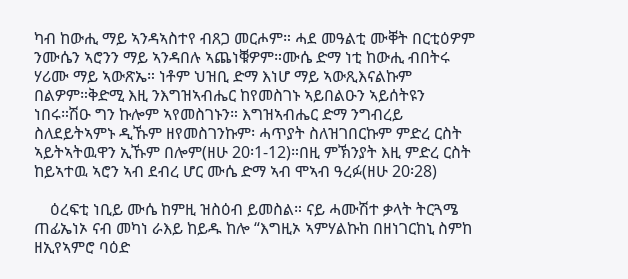ካብ ከውሒ ማይ ኣንዳኣስተየ ብጸጋ መርሖም። ሓደ መዓልቲ ሙቐት በርቲዕዎም ንሙሴን ኣሮንን ማይ ኣንዳበሉ ኣጨነቑዎም።ሙሴ ድማ ነቲ ከውሒ ብበትሩ ሃሪሙ ማይ ኣውጽኤ። ነቶም ህዝቢ ድማ እነሆ ማይ ኣውጺእናልኩም በልዎም።ቅድሚ እዚ ንእግዝኣብሔር ከየመስገኑ ኣይበልዑን ኣይሰትዩን ነበሩ።ሽዑ ግን ኩሎም ኣየመስገኑን። እግዝኣብሔር ድማ ንግብረይ ስለደይትኣምኑ ዲኹም ዘየመስገንኩም፡ ሓጥያት ስለዝገበርኩም ምድረ ርስት ኣይትኣትዉዋን ኢኹም በሎም(ዘሁ 20፡1-12)።በዚ ምኽንያት እዚ ምድረ ርስት ከይኣተዉ ኣሮን ኣብ ደብረ ሆር ሙሴ ድማ ኣብ ሞኣብ ዓረፉ(ዘሁ 20፡28)

    ዕረፍቲ ነቢይ ሙሴ ከምዚ ዝስዕብ ይመስል። ናይ ሓሙሽተ ቃላት ትርጓሜ ጠፊኤነኦ ናብ መካነ ራእይ ከይዱ ከሎ “እግዚኦ ኣምሃልኩከ በዘነገርከኒ ስምከ ዘኢየኣምሮ ባዕድ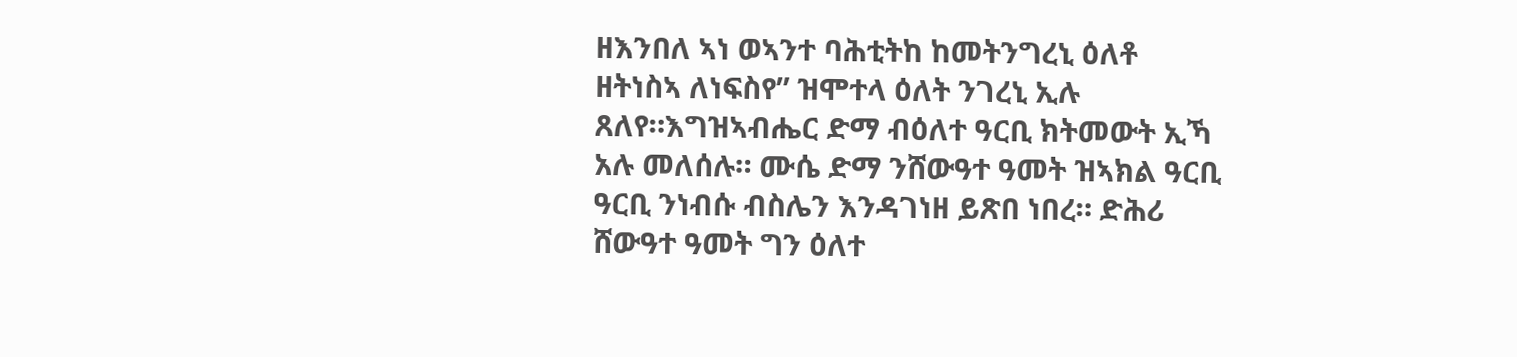ዘእንበለ ኣነ ወኣንተ ባሕቲትከ ከመትንግረኒ ዕለቶ ዘትነስኣ ለነፍስየ” ዝሞተላ ዕለት ንገረኒ ኢሉ ጸለየ።እግዝኣብሔር ድማ ብዕለተ ዓርቢ ክትመውት ኢኻ አሉ መለሰሉ። ሙሴ ድማ ንሸውዓተ ዓመት ዝኣክል ዓርቢ ዓርቢ ንነብሱ ብስሌን እንዳገነዘ ይጽበ ነበረ። ድሕሪ ሸውዓተ ዓመት ግን ዕለተ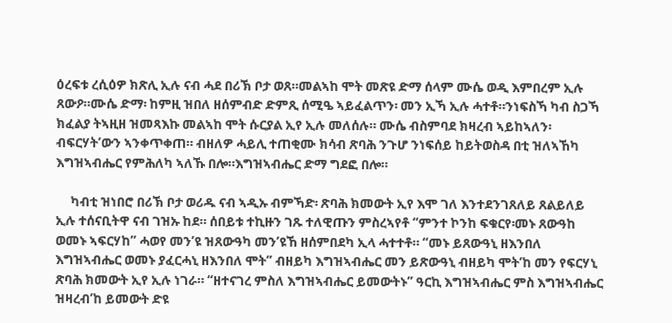ዕረፍቱ ረሲዕዎ ክጽሊ ኢሉ ናብ ሓደ በሪኽ ቦታ ወጸ።መልኣከ ሞት መጽዩ ድማ ሰላም ሙሴ ወዲ እምበረም ኢሉ ጸውዖ።ሙሴ ድማ፡ ከምዚ ዝበለ ዘሰምብድ ድምጺ ሰሚዔ ኣይፈልጥን፡ መን ኢኻ ኢሉ ሓተቶ።ንነፍስኻ ካብ ስጋኻ ክፈልያ ትኣዚዘ ዝመጻእኩ መልኣከ ሞት ሱርያል ኢየ ኢሉ መለሰሉ። ሙሴ ብስምባደ ክዛረብ ኣይከኣለን፡ ብፍርሃት’ውን ኣንቀጥቀጠ። ብዘለዎ ሓይሊ ተጠቂሙ ክሳብ ጽባሕ ንጉሆ ንነፍሰይ ከይትወስዳ በቲ ዝለኣኸካ እግዝኣብሔር የምሕለካ ኣለኹ በሎ።እግዝኣብሔር ድማ ግደፎ በሎ።

     ካብቲ ዝነበሮ በሪኽ ቦታ ወሪዱ ናብ ኣዲኡ ብምኻድ፡ ጽባሕ ክመውት ኢየ እሞ ገለ እንተደንገጸለይ ጸልይለይ ኢሉ ተሰናቢትዋ ናብ ገዝኡ ከደ። ሰበይቱ ተኪዙን ገጹ ተለዊጡን ምስረኣየቶ “ምንተ ኮንከ ፍቁርየ፡መኑ ጸውዓከ ወመኑ ኣፍርሃከ” ሓወየ መን’ዩ ዝጸውዓካ መን’ዩኸ ዘሰምበደካ ኢላ ሓተተቶ። “መኑ ይጸውዓኒ ዘእንበለ እግዝኣብሔር ወመኑ ያፈርሓኒ ዘእንበለ ሞት” ብዘይካ እግዝኣብሔር መን ይጽውዓኒ ብዘይካ ሞት’ከ መን የፍርሃኒ ጽባሕ ክመውት ኢየ ኢሉ ነገራ። “ዘተናገረ ምስለ እግዝኣብሔር ይመውትኑ” ዓርኪ እግዝኣብሔር ምስ እግዝኣብሔር ዝዛረብ’ከ ይመውት ድዩ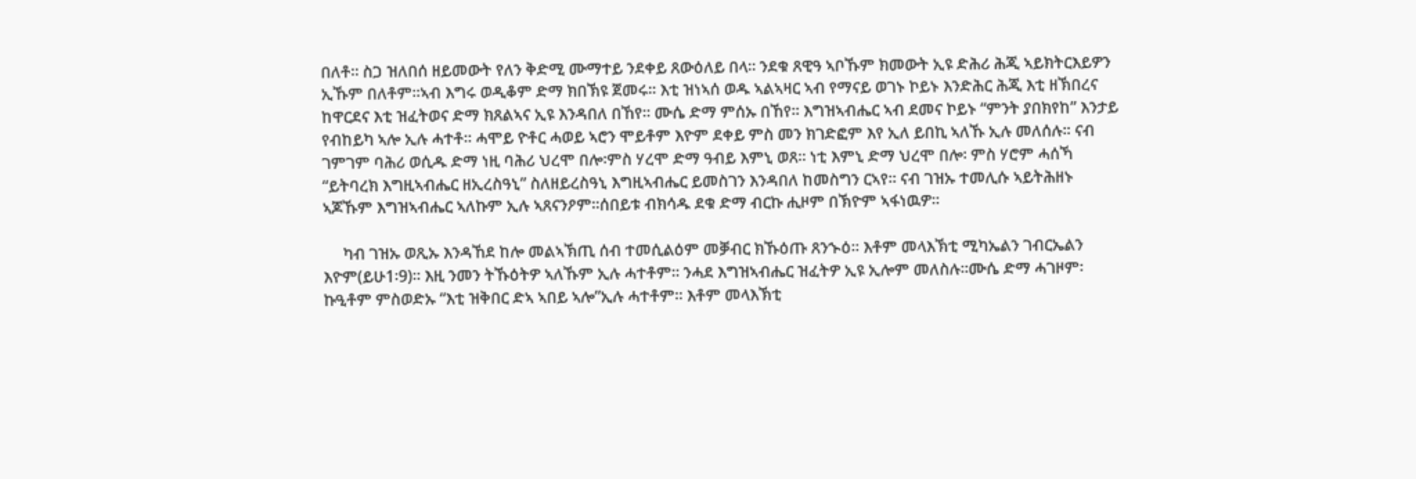በለቶ። ስጋ ዝለበሰ ዘይመውት የለን ቅድሚ ሙማተይ ንደቀይ ጸውዕለይ በላ። ንደቁ ጸዊዓ ኣቦኹም ክመውት ኢዩ ድሕሪ ሕጂ ኣይክትርእይዎን ኢኹም በለቶም።ኣብ እግሩ ወዲቆም ድማ ክበኽዩ ጀመሩ። እቲ ዝነኣሰ ወዱ ኣልኣዛር ኣብ የማናይ ወገኑ ኮይኑ እንድሕር ሕጂ እቲ ዘኽበረና ከዋርደና እቲ ዝፈትወና ድማ ክጸልኣና ኢዩ እንዳበለ በኸየ። ሙሴ ድማ ምሰኡ በኸየ። እግዝኣብሔር ኣብ ደመና ኮይኑ “ምንት ያበክየከ” እንታይ የብከይካ ኣሎ ኢሉ ሓተቶ። ሓሞይ ዮቶር ሓወይ ኣሮን ሞይቶም እዮም ደቀይ ምስ መን ክገድፎም እየ ኢለ ይበኪ ኣለኹ ኢሉ መለሰሉ። ናብ ገምገም ባሕሪ ወሲዱ ድማ ነዚ ባሕሪ ህረሞ በሎ፡ምስ ሃረሞ ድማ ዓብይ እምኒ ወጸ። ነቲ እምኒ ድማ ህረሞ በሎ፡ ምስ ሃሮም ሓሰኻ “ይትባረክ እግዚኣብሔር ዘኢረስዓኒ” ስለዘይረስዓኒ እግዚኣብሔር ይመስገን እንዳበለ ከመስግን ርኣየ። ናብ ገዝኡ ተመሊሱ ኣይትሕዘኑ ኣጆኹም እግዝኣብሔር ኣለኩም ኢሉ ኣጸናንዖም።ሰበይቱ ብክሳዱ ደቁ ድማ ብርኩ ሒዞም በኽዮም ኣፋነዉዎ።

     ካብ ገዝኡ ወጺኡ እንዳኸደ ከሎ መልኣኽጢ ሰብ ተመሲልዕም መቓብር ክኹዕጡ ጸንኍዕ። እቶም መላእኽቲ ሚካኤልን ገብርኤልን እዮም(ይሁ1፡9)። እዚ ንመን ትኹዕትዎ ኣለኹም ኢሉ ሓተቶም። ንሓደ እግዝኣብሔር ዝፈትዎ ኢዩ ኢሎም መለስሉ።ሙሴ ድማ ሓገዞም፡ ኩዒቶም ምስወድኡ “እቲ ዝቅበር ድኣ ኣበይ ኣሎ”ኢሉ ሓተቶም። እቶም መላእኽቲ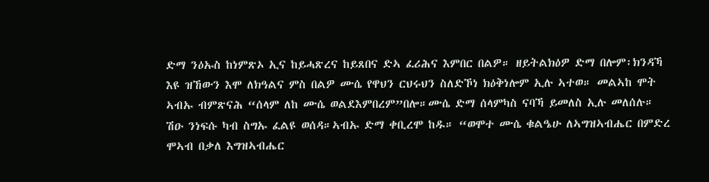ድማ ንዕኡስ ከነምጽኦ ኢና ከይሓጽረና ከይጸበና ድኣ ፈሪሕና እምበር በልዎ። ዘይትልክዕዎ ድማ በሎም፡ክንዳኻ እዩ ዝኸውን እሞ ለክዓልና ምስ በልዎ ሙሴ የዋህን ርህሩህን ስለድኾነ ክዕቅነሎም ኢሉ ኣተወ። መልኣከ ሞት ኣብኡ ብምጽናሕ “ሰላም ለከ ሙሴ ወልደእምበረም”በሎ።ሙሴ ድማ ሰላምካስ ናባኻ ይመለስ ኢሉ መለሰሉ። ሽዑ ንነፍሱ ካብ ስግኡ ፈልዩ ወሰዳ።ኣብኡ ድማ ቀቢረሞ ከዱ። “ወሞተ ሙሴ ቁልዔሁ ለኣግዝኣብሔር በምድረ ሞኣብ በቃለ እግዝኣብሔር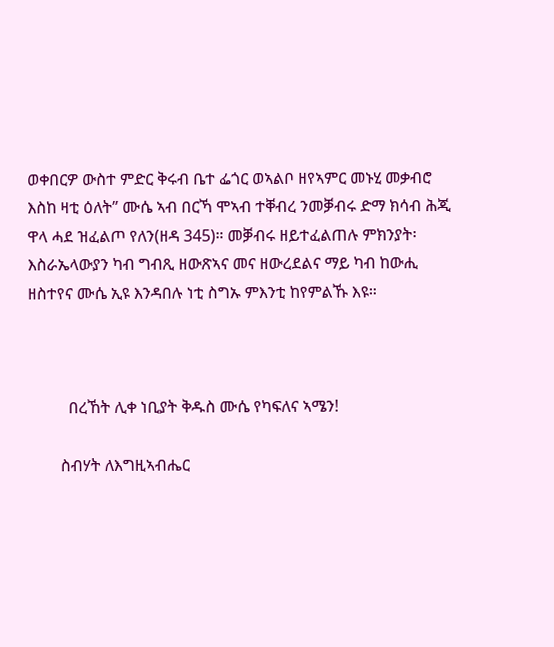ወቀበርዎ ውስተ ምድር ቅሩብ ቤተ ፌጎር ወኣልቦ ዘየኣምር መኑሂ መቃብሮ እስከ ዛቲ ዕለት” ሙሴ ኣብ በርኻ ሞኣብ ተቐብረ ንመቓብሩ ድማ ክሳብ ሕጂ ዋላ ሓደ ዝፈልጦ የለን(ዘዳ 345)። መቓብሩ ዘይተፈልጠሉ ምክንያት፡እስራኤላውያን ካብ ግብጺ ዘውጽኣና መና ዘውረደልና ማይ ካብ ከውሒ ዘስተየና ሙሴ ኢዩ እንዳበሉ ነቲ ስግኡ ምእንቲ ከየምልኹ እዩ።



          በረኸት ሊቀ ነቢያት ቅዱስ ሙሴ የካፍለና ኣሜን!

        ስብሃት ለእግዚኣብሔር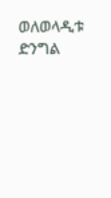ወለወላዲቱ ድንግል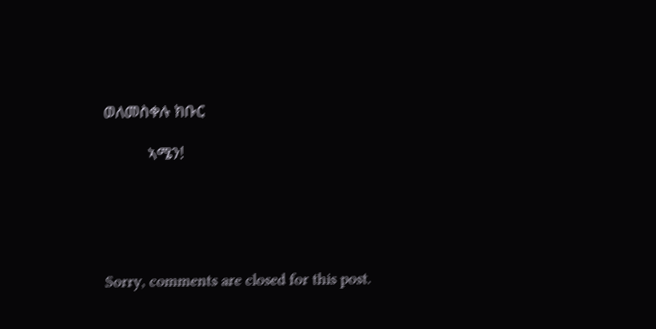ወለመስቀሉ ክቡር

           ኣሜን!





Sorry, comments are closed for this post.